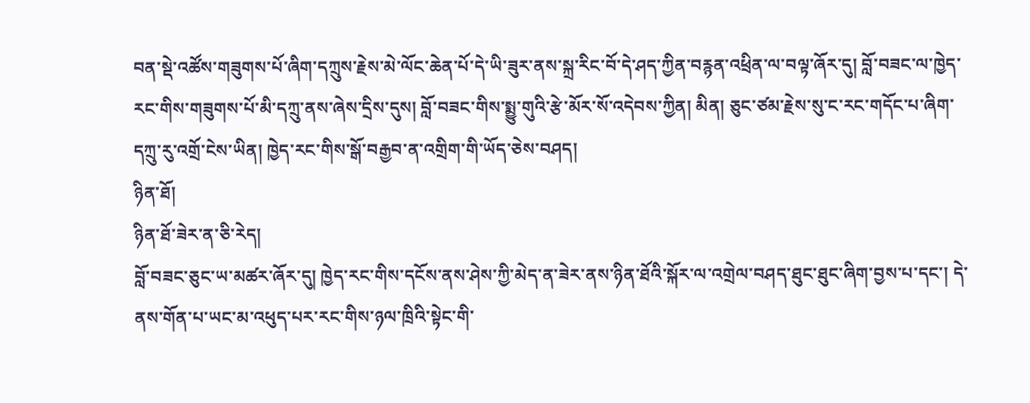བན་སྡེ་འཚོས་གཟུགས་པོ་ཞིག་དཀྲུས་རྗེས་མེ་ལོང་ཆེན་པོ་དེ་ཡི་ཟུར་ནས་སྐྲ་རིང་བོ་དེ་ཤད་ཀྱིན་བརྙན་འཕྲིན་ལ་བལྟ་ཞོར་དུ། བློ་བཟང་ལ་ཁྱེད་རང་གིས་གཟུགས་པོ་མི་དཀྲུ་ནས་ཞེས་དྲིས་དུས། བློ་བཟང་གིས་སྨྱུ་གུའི་རྩེ་མོར་སོ་འདེབས་ཀྱིན། མིན། ཅུང་ཙམ་རྗེས་སུ་ང་རང་གདོང་པ་ཞིག་དཀྲུ་རུ་འགྲོ་ངེས་ཡིན། ཁྱེད་རང་གིས་སྒོ་བརྒྱབ་ན་འགྲིག་གི་ཡོད་ཅེས་བཤད།
ཉིན་ཐོ།
ཉིན་ཐོ་ཟེར་ན་ཅི་རེད།
བློ་བཟང་ཅུང་ཡ་མཚར་ཞོར་དུ། ཁྱེད་རང་གིས་དངོས་ནས་ཤེས་ཀྱི་མེད་ན་ཟེར་ནས་ཉིན་ཐོའི་སྐོར་ལ་འགྲེལ་བཤད་ཐུང་ཐུང་ཞིག་བྱས་པ་དང་། དེ་ནས་གོན་པ་ཡང་མ་འཕུད་པར་རང་གིས་ཉལ་ཁྲིའི་སྟེང་གི་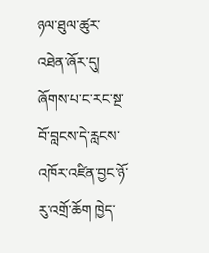ཉལ་ཐུལ་ཚུར་འཐེན་ཞོར་དུ། ཞོགས་པ་ང་རང་སྔ་བོ་བླངས་དེ་རླངས་འཁོར་འཛིན་བྱང་ཉོ་རུ་འགྲོ་ཆོག ཁྱེད་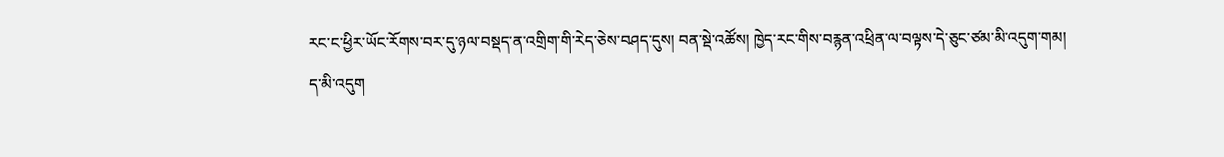རང་ང་ཕྱིར་ཡོང་རོགས་བར་དུ་ཉལ་བསྡད་ན་འགྲིག་གི་རེད་ཅེས་བཤད་དུས། བན་སྡེ་འཚོས། ཁྱེད་རང་གིས་བརྙན་འཕྲིན་ལ་བལྟས་དེ་ཅུང་ཙམ་མི་འདུག་གམ།
ད་མི་འདུག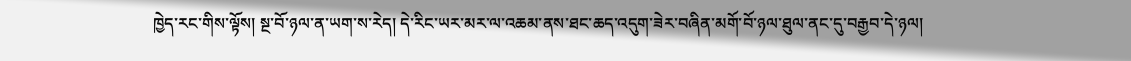ཁྱེད་རང་གིས་ལྟོས། སྔ་བོ་ཉལ་ན་ཡག་ས་རེད། དེ་རིང་ཡར་མར་ལ་འཆམ་ནས་ཐང་ཆད་འདུག་ཟེར་བཞིན་མགོ་བོ་ཉལ་ཐུལ་ནང་དུ་བརྒྱབ་དེ་ཉལ།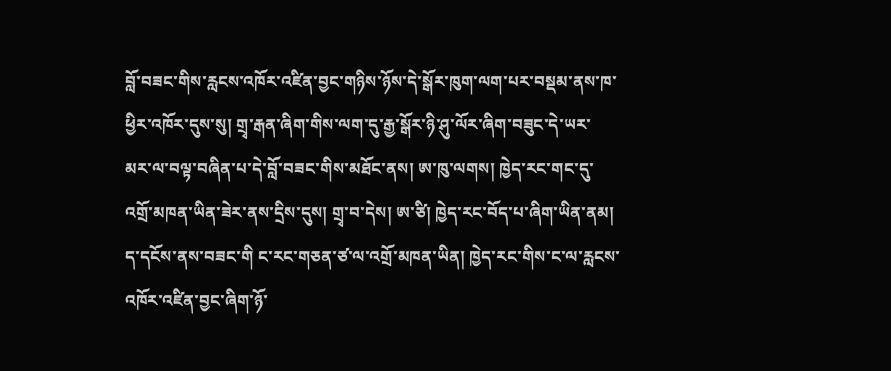བློ་བཟང་གིས་རླངས་འཁོར་འཛིན་བྱང་གཉིས་ཉོས་དེ་སྒོར་ཁུག་ལག་པར་བསྡམ་ནས་ཁ་ཕྱིར་འཁོར་དུས་སུ། གྲྭ་རྒན་ཞིག་གིས་ལག་དུ་རྒྱ་སྒོར་ཉི་ཤུ་ལོར་ཞིག་བཟུང་དེ་ཡར་མར་ལ་བལྟ་བཞིན་པ་དེ་བློ་བཟང་གིས་མཐོང་ནས། ཨ་ཁུ་ལགས། ཁྱེད་རང་གང་དུ་འགྲོ་མཁན་ཡིན་ཟེར་ནས་དྲིས་དུས། གྲྭ་བ་དེས། ཨ་ཙི། ཁྱེད་རང་བོད་པ་ཞིག་ཡིན་ནམ། ད་དངོས་ནས་བཟང་གི ང་རང་གཅན་ཙ་ལ་འགྲོ་མཁན་ཡིན། ཁྱེད་རང་གིས་ང་ལ་རླངས་འཁོར་འཛིན་བྱང་ཞིག་ཉོ་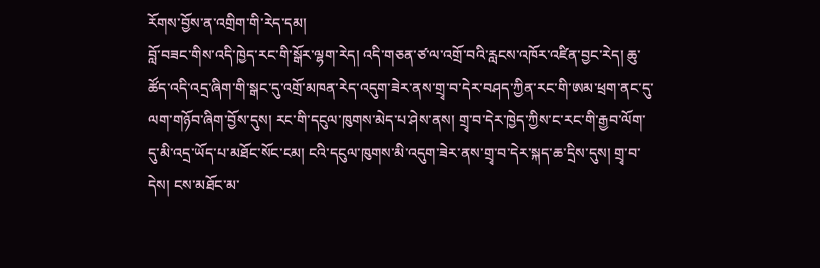རོགས་བྱོས་ན་འགྲིག་གི་རེད་དམ།
བློ་བཟང་གིས་འདི་ཁྱེད་རང་གི་སྒོར་ལྷག་རེད། འདི་གཅན་ཙ་ལ་འགྲོ་བའི་རླངས་འཁོར་འཛིན་བྱང་རེད། ཆུ་ཚོད་འདི་འདྲ་ཞིག་གི་སྒང་དུ་འགྲོ་མཁན་རེད་འདུག་ཟེར་ནས་གྲྭ་བ་དེར་བཤད་ཀྱིན་རང་གི་ཨམ་ཕྲག་ནང་དུ་ལག་གཉོབ་ཞིག་བྱོས་དུས། རང་གི་དངུལ་ཁུགས་མེད་པ་ཤེས་ནས། གྲྭ་བ་དེར་ཁྱེད་ཀྱིས་ང་རང་གི་རྒྱབ་ལོག་དུ་མི་འདྲ་ཡོད་པ་མཐོང་སོང་ངམ། ངའི་དངུལ་ཁུགས་མི་འདུག་ཟེར་ནས་གྲྭ་བ་དེར་སྐད་ཆ་དྲིས་དུས། གྲྭ་བ་དེས། ངས་མཐོང་མ་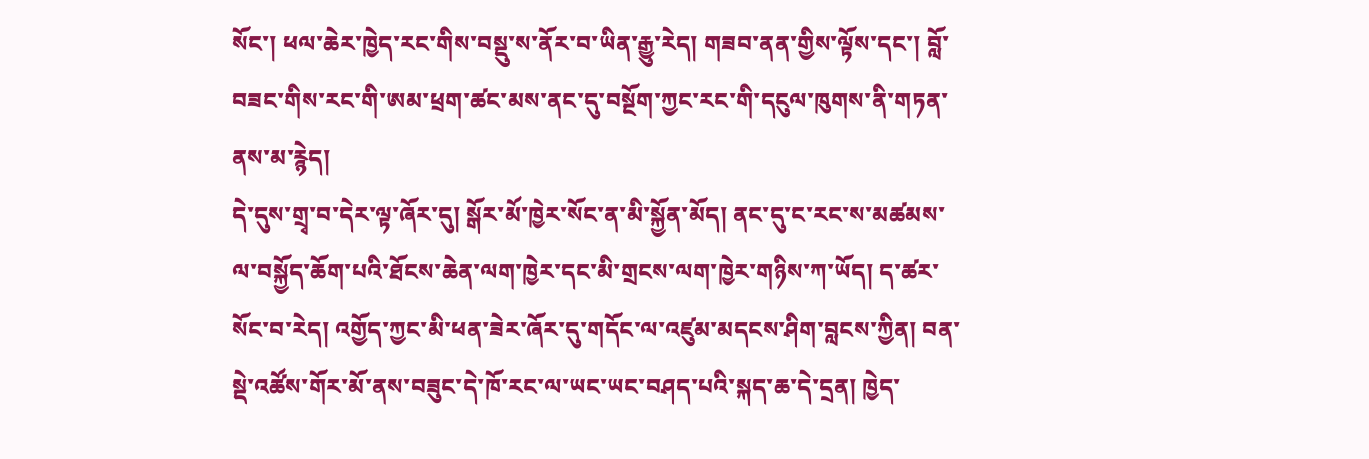སོང་། ཕལ་ཆེར་ཁྱེད་རང་གིས་བསྡུ་ས་ནོར་བ་ཡིན་རྒྱུ་རེད། གཟབ་ནན་གྱིས་ལྟོས་དང་། བློ་བཟང་གིས་རང་གི་ཨམ་ཕྲག་ཚང་མས་ནང་དུ་བསྔོག་ཀྱང་རང་གི་དངུལ་ཁུགས་ནི་གཏན་ནས་མ་རྙེད།
དེ་དུས་གྲྭ་བ་དེར་ལྟ་ཞོར་དུ། སྒོར་མོ་ཁྱེར་སོང་ན་མི་སྐྱོན་མོད། ནང་དུ་ང་རང་ས་མཚམས་ལ་བསྐྱོད་ཆོག་པའི་ཐོངས་ཆེན་ལག་ཁྱེར་དང་མི་གྲངས་ལག་ཁྱེར་གཉིས་ཀ་ཡོད། ད་ཚར་སོང་བ་རེད། འགྱོད་ཀྱང་མི་ཕན་ཟེར་ཞོར་དུ་གདོང་ལ་འཛུམ་མདངས་ཤིག་བླངས་ཀྱིན། བན་སྡེ་འཚོས་གོར་མོ་ནས་བཟུང་དེ་ཁོ་རང་ལ་ཡང་ཡང་བཤད་པའི་སྐད་ཆ་དེ་དྲན། ཁྱེད་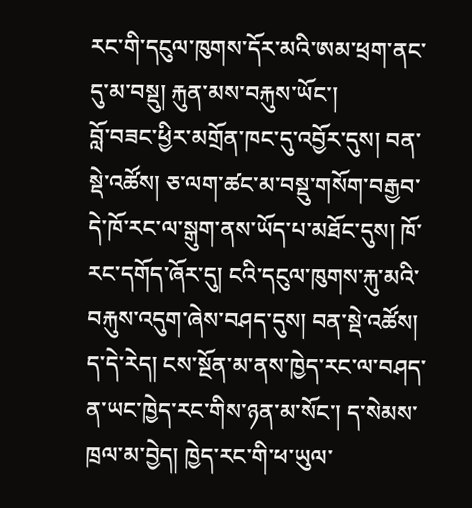རང་གི་དངུལ་ཁུགས་དོར་མའི་ཨམ་ཕྲག་ནང་དུ་མ་བསྡུ། རྐུན་མས་བརྐུས་ཡོང་།
བློ་བཟང་ཕྱིར་མགྲོན་ཁང་དུ་འབྱོར་དུས། བན་སྡེ་འཚོས། ཅ་ལག་ཚང་མ་བསྡུ་གསོག་བརྒྱབ་དེ་ཁོ་རང་ལ་སྒུག་ནས་ཡོད་པ་མཐོང་དུས། ཁོ་རང་དགོད་ཞོར་དུ། ངའི་དངུལ་ཁུགས་རྐུ་མའི་བརྐུས་འདུག་ཞེས་བཤད་དུས། བན་སྡེ་འཚོས། ད་དེ་རེད། ངས་སྔོན་མ་ནས་ཁྱེད་རང་ལ་བཤད་ན་ཡང་ཁྱེད་རང་གིས་ཉན་མ་སོང་། ད་སེམས་ཁྲལ་མ་བྱེད། ཁྱེད་རང་གི་ཕ་ཡུལ་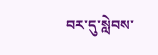བར་དུ་སླེབས་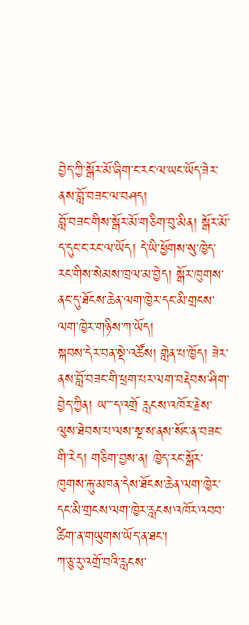བྱེད་ཀྱི་སྒོར་མོ་ཞིག་ང་རང་ལ་ཡང་ཡོད་ཟེར་ནས་བློ་བཟང་ལ་བཤད།
བློ་བཟང་གིས་སྒོར་མོ་གཅིག་བུ་མིན། སྒོར་མོ་ད་དུང་ང་རང་ལ་ཡོད། དེ་ཡི་ཕྱོགས་སུ་ཁྱེད་རང་གིས་སེམས་ཁྲལ་མ་བྱེད། སྒོར་ཁུགས་ནང་དུ་ཐོངས་ཆེན་ལག་ཁྱེར་དང་མི་གྲངས་ལག་ཁྱེར་གཉིས་ཀ་ཡོད།
སྐབས་དེར་བན་སྡེ་འཚོས། གླེན་པ་ཁྱོད། ཟེར་ནས་བློ་བཟང་གི་ཕྲག་པར་ལག་བརྡེབས་ཤིག་བྱེད་ཀྱིན། ཡ་་་ད་འགྲོ རླངས་འཁོར་རྗེས་ལུས་ཐེབས་པ་ལས་སྔ་ས་ནས་སོང་ན་བཟང་གི་རེད། གཅིག་བྱས་ན། ཁྱེད་རང་སྒོར་ཁུགས་རྐུ་མཁན་དེས་ཐོངས་ཆེན་ལག་ཁྱེར་དང་མི་གྲངས་ལག་ཁྱེར་རླངས་འཁོར་འབབ་ཚིག་ན་གཡུགས་ཡོད་ན་ཐང་།
ཀ་ཅུ་རུ་འགྲོ་བའི་རླངས་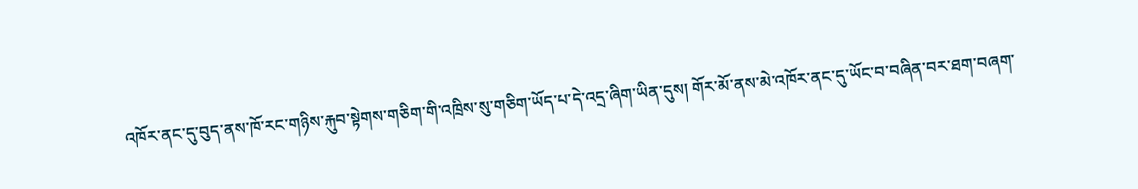འཁོར་ནང་དུ་བུད་ནས་ཁོ་རང་གཉིས་རྐུབ་སྟེགས་གཅིག་གི་འཁྲིས་སུ་གཅིག་ཡོད་པ་དེ་འདྲ་ཞིག་ཡིན་དུས། གོར་མོ་ནས་མེ་འཁོར་ནང་དུ་ཡོང་བ་བཞིན་བར་ཐག་བཞག་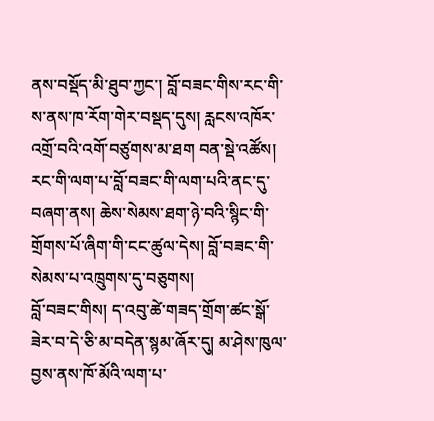ནས་བསྡོད་མི་ཐུབ་ཀྱང་། བློ་བཟང་གིས་རང་གི་ས་ནས་ཁ་རོག་གེར་བསྡད་དུས། རླངས་འཁོར་འགྲོ་བའི་འགོ་བཙུགས་མ་ཐག བན་སྡེ་འཚོས། རང་གི་ལག་པ་བློ་བཟང་གི་ལག་པའི་ནང་དུ་བཞག་ནས། ཆེས་སེམས་ཐག་ཉེ་བའི་སྙིང་གི་གྲོགས་པོ་ཞིག་གི་ངང་ཚུལ་དེས། བློ་བཟང་གི་སེམས་པ་འཁྲུགས་དུ་བཅུགས།
བློ་བཟང་གིས། ད་འབུ་ཚེ་གཟད་གྲོག་ཚང་སྒོ་ཟེར་བ་དེ་ཅི་མ་བདེན་སྙམ་ཞོར་དུ། མ་ཤེས་ཁུལ་བྱས་ནས་ཁོ་མོའི་ལག་པ་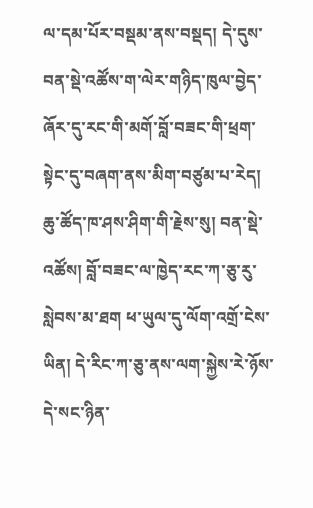ལ་དམ་པོར་བསྡམ་ནས་བསྡད། དེ་དུས་བན་སྡེ་འཚོས་ག་ལེར་གཉིད་ཁུལ་བྱེད་ཞོར་དུ་རང་གི་མགོ་བློ་བཟང་གི་ཕྲག་སྟེང་དུ་བཞག་ནས་མིག་བཙུམ་པ་རེད།
ཆུ་ཚོད་ཁ་ཤས་ཤིག་གི་རྗེས་སུ། བན་སྡེ་འཚོས། བློ་བཟང་ལ་ཁྱེད་རང་ཀ་ཅུ་རུ་སླེབས་མ་ཐག ཕ་ཡུལ་དུ་ལོག་འགྲོ་ངེས་ཡིན། དེ་རིང་ཀ་ཅུ་ནས་ལག་སྐྱེས་རེ་ཉོས་དེ་སང་ཉིན་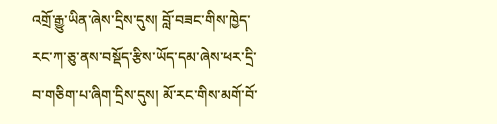འགྲོ་རྒྱུ་ཡིན་ཞེས་དྲིས་དུས། བློ་བཟང་གིས་ཁྱེད་རང་ཀ་ཅུ་ནས་བསྡོད་རྩིས་ཡོད་དམ་ཞེས་ཕར་དྲི་བ་གཅིག་པ་ཞིག་དྲིས་དུས། མོ་རང་གིས་མགོ་བོ་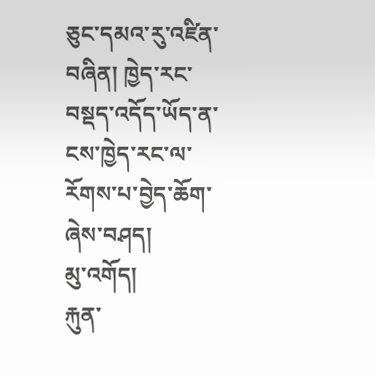ཅུང་དམའ་རུ་འཛིན་བཞིན། ཁྱེད་རང་བསྡད་འདོད་ཡོད་ན་ངས་ཁྱེད་རང་ལ་རོགས་པ་བྱེད་ཆོག་ཞེས་བཤད།
མུ་འགོད།
རྐུན་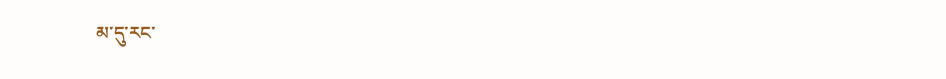མ་དུ་རང་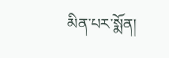མིན་པར་སྨོན།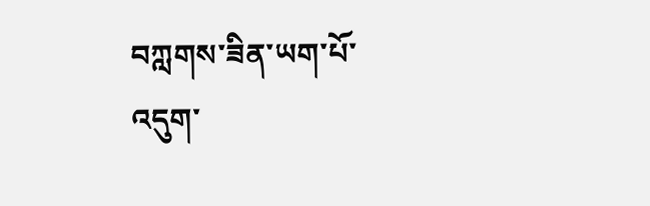བཀླགས་ཟིན་ཡག་པོ་འདུག་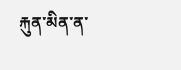རྐུན་མིན་ན་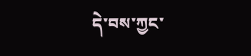དེ་བས་ཀྱང་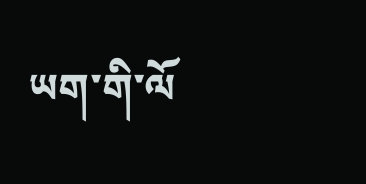ཡག་གི་ལོ